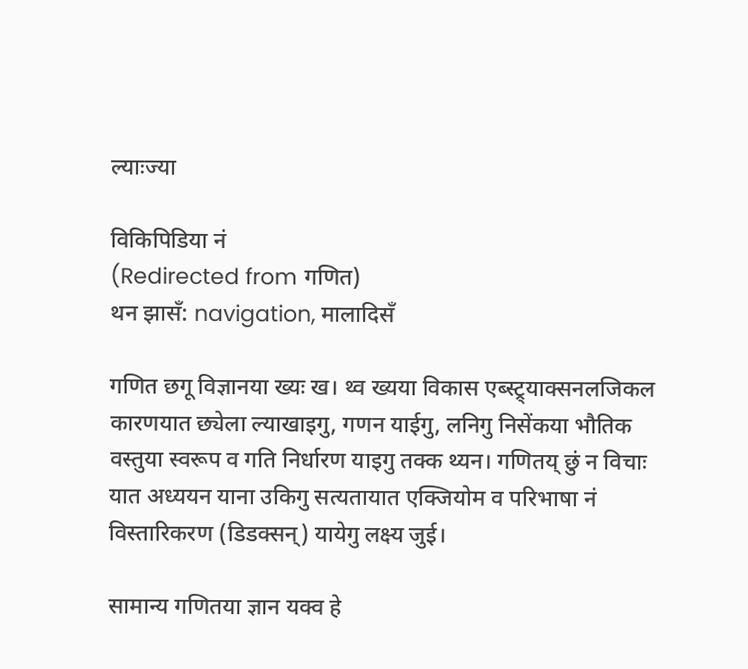ल्याःज्या

विकिपिडिया नं
(Redirected from गणित)
थन झासँ: navigation, मालादिसँ

गणित छगू विज्ञानया ख्यः ख। थ्व ख्यया विकास एब्स्ट्र्याक्सनलजिकल कारणयात छ्येला ल्याखाइगु, गणन याईगु, लनिगु निसेंकया भौतिक वस्तुया स्वरूप व गति निर्धारण याइगु तक्क थ्यन। गणितय् छुं न विचाः यात अध्ययन याना उकिगु सत्यतायात एक्जियोम व परिभाषा नं विस्तारिकरण (डिडक्सन्) यायेगु लक्ष्य जुई।

सामान्य गणितया ज्ञान यक्व हे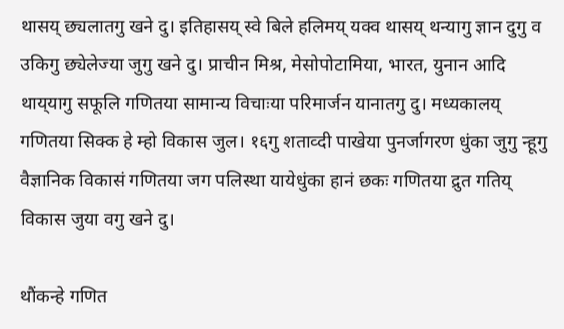थासय् छ्यलातगु खने दु। इतिहासय् स्वे बिले हलिमय् यक्व थासय् थन्यागु ज्ञान दुगु व उकिगु छ्येलेज्या जुगु खने दु। प्राचीन मिश्र, मेसोपोटामिया, भारत, युनान आदि थाय्‌यागु सफूलि गणितया सामान्य विचाःया परिमार्जन यानातगु दु। मध्यकालय् गणितया सिक्क हे म्हो विकास जुल। १६गु शताव्दी पाखेया पुनर्जागरण धुंका जुगु न्हूगु वैज्ञानिक विकासं गणितया जग पलिस्था यायेधुंका हानं छकः गणितया द्रुत गतिय् विकास जुया वगु खने दु।

थौंकन्हे गणित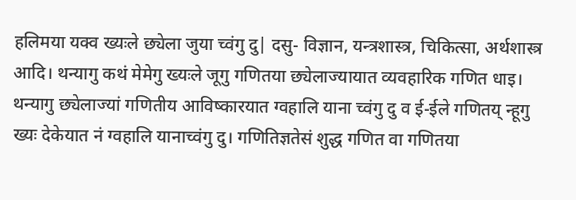हलिमया यक्व ख्यःले छ्येला जुया च्वंगु दु| दसु- विज्ञान, यन्त्रशास्त्र, चिकित्सा, अर्थशास्त्र आदि। थन्यागु कथं मेमेगु ख्यःले जूगु गणितया छ्येलाज्यायात व्यवहारिक गणित धाइ। थन्यागु छ्येलाज्यां गणितीय आविष्कारयात ग्वहालि याना च्वंगु दु व ई-ईले गणितय् न्हूगु ख्यः देकेयात नं ग्वहालि यानाच्वंगु दु। गणितिज्ञतेसं शुद्ध गणित वा गणितया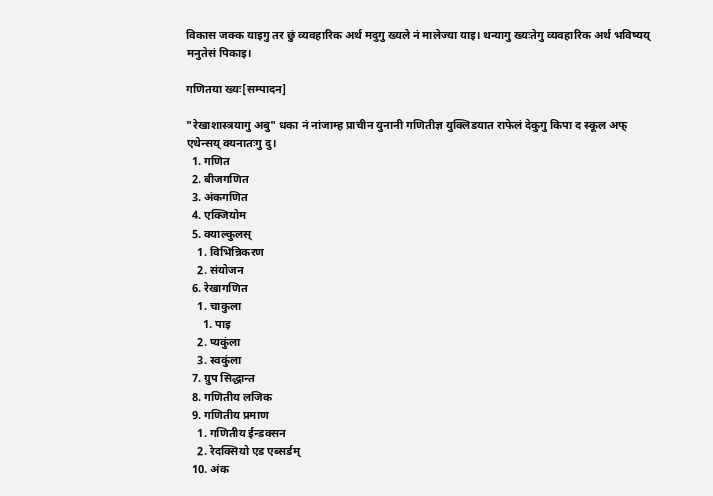विकास जक्क याइगु तर छुं व्यवहारिक अर्थ मदुगु ख्यले नं मालेज्या याइ। थन्यागु ख्यःतेगु व्यवहारिक अर्थ भविष्यय् मनुतेसं पिकाइ।

गणितया ख्यः[सम्पादन]

"रेखाशास्त्रयागु अबु" धका नं नांजाम्ह प्राचीन युनानी गणितीज्ञ युक्लिडयात राफेलं देकुगु किपा द स्कूल अफ् एथेन्सय् क्यनातःगु दु।
  1. गणित
  2. बीजगणित
  3. अंकगणित
  4. एक्जियोम
  5. क्याल्कुलस्
    1. विभिन्निकरण
    2. संयोजन
  6. रेखागणित
    1. चाकुला
      1. पाइ
    2. प्यकुंला
    3. स्वकुंला
  7. ग्रुप सिद्धान्त
  8. गणितीय लजिक
  9. गणितीय प्रमाण
    1. गणितीय ईन्डक्सन
    2. रेदक्सियो एड एब्सर्डम्
  10. अंक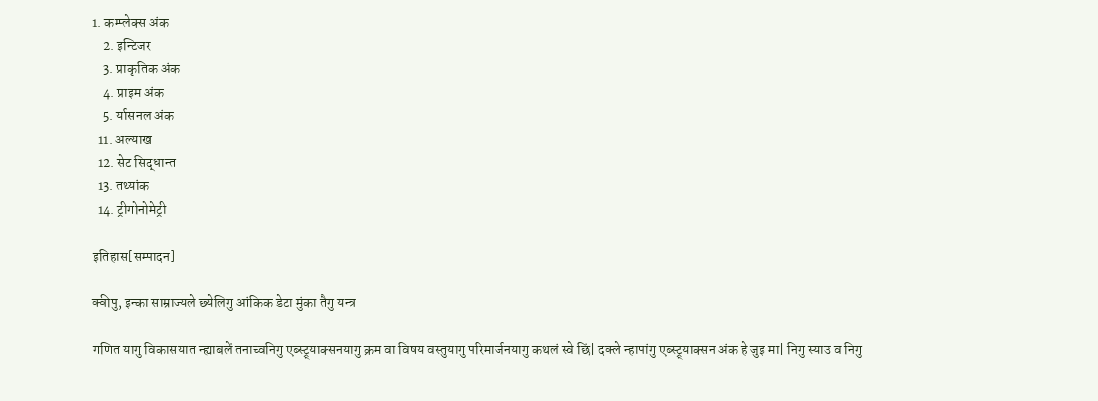1. कम्प्लेक्स अंक
    2. इन्टिजर
    3. प्राकृतिक अंक
    4. प्राइम अंक
    5. र्यासनल अंक
  11. अल्याख
  12. सेट सिद्धान्त
  13. तथ्यांक
  14. ट्रीगोनोमेट्री

इतिहास[सम्पादन]

क्वीपु, इन्का साम्राज्यले छ्येलिगु आंकिक डेटा मुंका तैगु यन्त्र

गणित यागु विकासयात न्ह्याबलें तनाच्वनिगु एब्स्ट्र्याक्सनयागु क्रम वा विषय वस्तुयागु परिमार्जनयागु कथलं स्वे छिं| दक्ले न्हापांगु एब्स्ट्र्याक्सन अंक हे जुइ मा| निगु स्याउ व निगु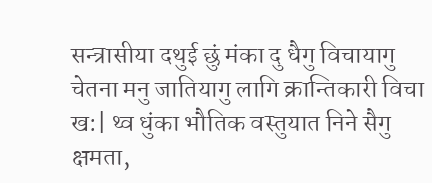सन्त्रासीया दथुई छुं मंका दु धैगु विचायागु चेतना मनु जातियागु लागि क्रान्तिकारी विचा ख:| थ्व धुंका भौतिक वस्तुयात निने सैगु क्षमता,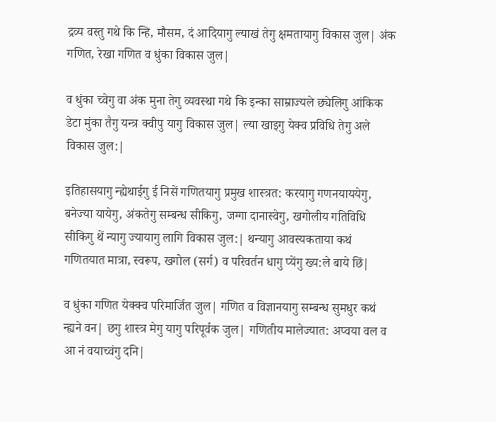द्रव्य वस्तु गथे कि न्हि, मौसम, दं आदियागु ल्याखं तेगु क्षमतायागु विकास जुल| अंक गणित, रेखा गणित व धुंका विकास जुल|

व धुंका च्वेगु वा अंक मुना तेगु व्यवस्था गथे कि इन्का साम्राज्यले छ्येलिगु आंकिक डेटा मुंका तैगु यन्त्र क्वीपु यागु विकास जुल| ल्या खाइगु येक्व प्रविधि तेगु अले विकास जुल:|

इतिहासयागु न्ह्येथाईगु ई निसें गणितयागु प्रमुख शास्त्रत: करयागु गणनयाययेगु, बनेज्या यायेगु, अंकतेगु सम्बन्ध सीकिगु, जग्गा दानास्वेगु, खगोलीय गतिविधि सीकिगु थें न्यागु ज्यायागु लागि विकास जुल:| थन्यागु आवस्यकताया कथं गणितयात मात्रा, स्वरूप, खगोल (सर्ग) व परिवर्तन धागु प्येंगु ख्य:ले बाये छिं|

व धुंका गणित येक्क्व परिमार्जित जुल| गणित व विज्ञानयागु सम्बन्ध सुमधुर कथं न्ह्यने वन| छगु शास्त्र मेगु यागु परिपूर्वक जुल| गणितीय मालेज्यात: अप्वया वल व आ नं वयाच्वंगु दनि|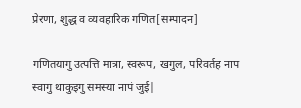प्रेरणा, शुद्ध व व्यवहारिक गणित[सम्पादन]

गणितयागु उत्पत्ति मात्रा, स्वरूप, खगुल, परिवर्तह नाप स्वागु थाकुइगु समस्या नापं जुई|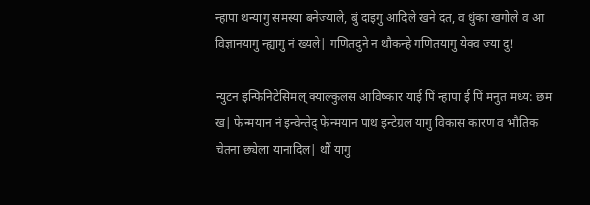न्हापा थन्यागु समस्या बनेज्याले, बुं दाइगु आदिले खने दत, व धुंका खगोले व आ विज्ञानयागु न्ह्यागु नं ख्यले| गणितदुने न थौकन्हे गणितयागु येक्व ज्या दु!

न्युटन इन्फिनिटेसिमल् क्याल्कुलस आविष्कार याई पिं न्हापा ई पिं मनुत मध्य: छम ख| फेन्मयान नं इन्वेन्तेद् फेन्मयान पाथ इन्टेग्रल यागु विकास कारण व भौतिक चेतना छ्येला यानादिल| थौं यागु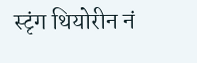स्टृंग थियोरीन नं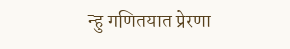न्हु गणितयात प्रेरणा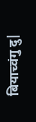बियाच्वंगु दु|